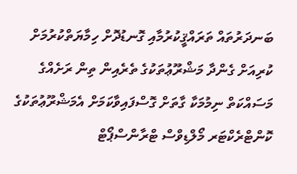ބަނދަރުތައް ތަރައްޤީކުރުމާއި ގޮނޑުދޮށް ހިމާޔަތްކުރުމަށް ކުރިއަށް ގެންދާ މަޝްރޫޢުތަކުގެ ތެރެއިން ތިން ރަށެއްގެ މަސައްކަތް ނިމުމަކާ ގާތަށް ގޮސްފައިވާކަމަށް އެމަޝްރޫޢުތަކުގެ ކޮންޓްރެކްޓަރ މޯލްޑިވްސް ޓްރާންސްޕޯޓް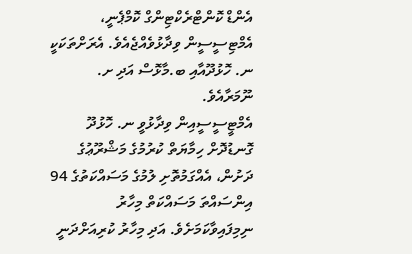އެންޑް ކޮންޓްރެކްޓިންގް ކޮމްޕެނީ، އެމްޓިސީސީން ވިދާޅުވެއްޖެއެވެ. އެރަށްތަކަކީ ނ. ހޮޅުދޫއާއި ބ.މާޅޮސް އަދި ށ. ނޫމަރާއެވެ.
އެމްޓީސީސީއިން ވިދާޅުވީ ނ. ހޮޅުދޫ ގޮނޑުދޮށް ހިމާޔަތް ކުރުމުގެ މަޝްރޫޢުގެ ދަށުން، އެއްގަމުތޮށި ލުމުގެ މަސައްކަތުގެ 94 އިންސައްތަ މަސައްކަތް މިހާރު ނިމިފައިވާކަމަށެވެ. އަދި މިހާރު ކުރިއަށްދަނީ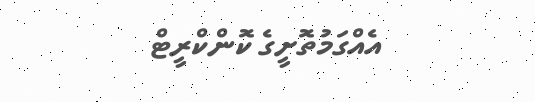އެއްގަމުތޮށީގެ ކޮންކްރީޓް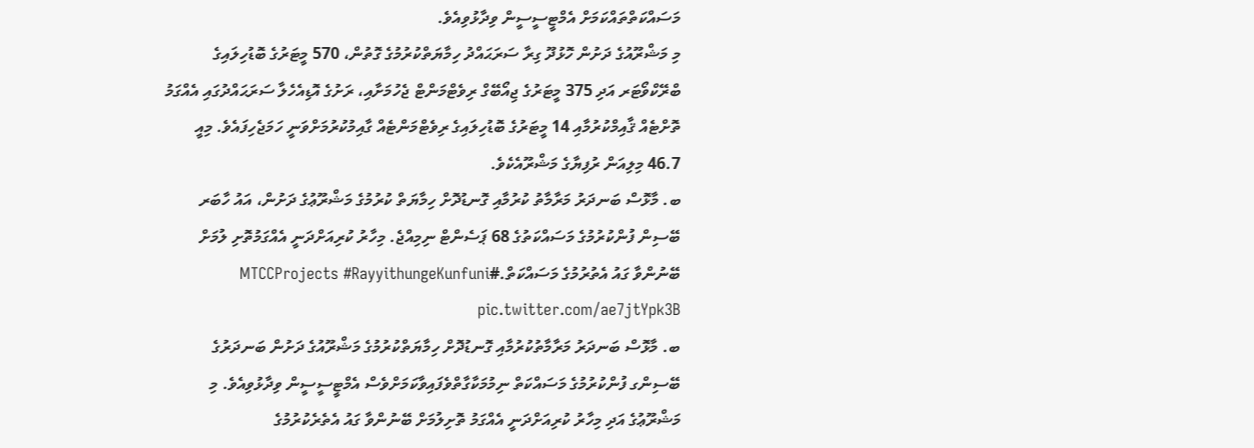މަސައްކަތްތައްކަމަށް އެމްޓީސީސީން ވިދާޅުވިއެވެ.
މި މަޝްރޫއުގެ ދަށުން ހޮޅުދޫ ގިރާ ސަރަޙައްދު ހިމާޔަތްކުރުމުގެ ގޮތުން، 570 މީޓަރުގެ ބޮޑުހިލައިގެ ބްރޭކްވޯޓަރ އަދި 375 މީޓަރުގެ ޖިއޯބޭގް ރިވެޓްމަންޓް ޖެހުމަށާއި، ރަށުގެ އޮޑިއެހެލާ ސަރަޙައްދުގައި އެއްގަމު ތޮށްޓެއް ޤާއިމްކުރުމާއި 14 މީޓަރުގެ ބޮޑުހިލައިގެ ރިވެޓްމަންޓެއް ގާއިމުކުރުމަށްވަނީ ހަމަޖެހިފައެވެ. މިއީ 46.7 މިލިއަން ރުފިޔާގެ މަޝްރޫއެކެވެ.
ބ. މާޅޮސް ބަނދަރު މަރާމާތު ކުރުމާއި ގޮނޑުދޮށް ހިމާޔަތް ކުރުމުގެ މަޝްރޫޢުގެ ދަށުން، އައު ހާބަރ ބޭސިން ފުންކުރުމުގެ މަސައްކަތުގެ 68 ޕަސެންޓް ނިމިއްޖެ. މިހާރު ކުރިއަށްދަނީ އެއްގަމުތޮށި ލުމަށް ބޭނުންވާ ގައު އެތުރުމުގެ މަސައްކަތް.#MTCCProjects #RayyithungeKunfuni pic.twitter.com/ae7jtYpk3B
ބ. މާޅޮސް ބަނދަރު މަރާމާތުކުރުމާއި ގޮނޑުދޮށް ހިމާޔަތްކުރުމުގެ މަޝްރޫއުގެ ދަށުން ބަނދަރުގެ ބޭސިންގ ފުންކުރުމުގެ މަސައްކަތް ނިމުމަކާގާތްވެފައިވާކަމަށްވެސް އެމްޓީސީސީން ވިދާޅުވިއެވެ. މި މަޝްރޫޢުގެ އަދި މިހާރު ކުރިއަށްދަނީ އެއްގަމު ތޮށިލުމަށް ބޭނުންވާ ގައު އެތެރެކުރުމުގެ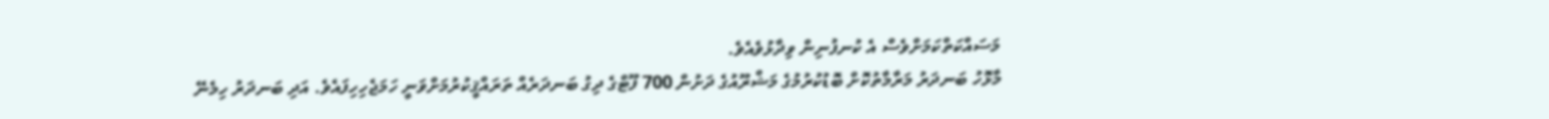މަސައްކަތްކަމަށްވެސް އެ ކުނފުނިން ވިދާޅުވެއެވެ.
މާޅޮހު ބަނދަރު މަރާމާތުކޮށް ބޮޑުކުރުމުގެ މަޝްރޫއުގެ ދަށުން 700 ފޫޓްގެ ދިގު ބަނދަރެއް ތަރައްޤީކުރުމަށްވަނީ ހަމަޖެހިހިފައެވެ. އަދި ބަނދަރު ހިމެނޭ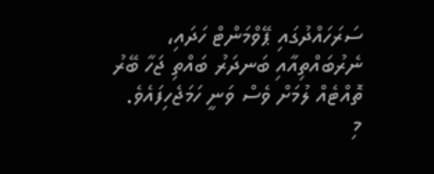ސަރަހައްދުގައި ޕޭވްމަންޓް ހަދައި، ނެރުބައްތިއާއި ބަނދަރު ބައްތި ޖަހާ ބޭރު ތޮއްޓެއް ލުމަށް ވެސް ވަނީ ހަމަޖެހިފައެވެ. މި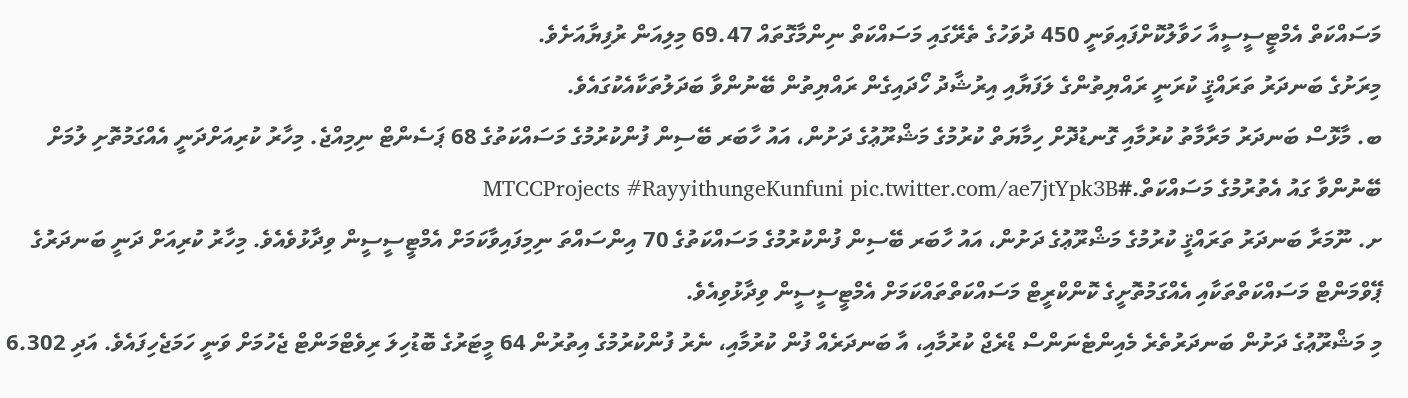މަސައްކަތް އެމްޓީސީސީއާ ހަވާލުކޮށްފައިވަނީ 450 ދުވަހުގެ ތެރޭގައި މަސައްކަތް ނިންމާގޮތައް 69.47 މިލިއަން ރުފިޔާއަށެވެ.
މިރަށުގެ ބަނދަރު ތަރައްޤީ ކުރަނީ ރައްޔިތުންގެ ލަފަޔާއި އިރުޝާދު ހޯދައިގެން ރައްޔިތުން ބޭނުންވާ ބަދަލުތަކާއެކުގައެވެ.
ބ. މާޅޮސް ބަނދަރު މަރާމާތު ކުރުމާއި ގޮނޑުދޮށް ހިމާޔަތް ކުރުމުގެ މަޝްރޫޢުގެ ދަށުން، އައު ހާބަރ ބޭސިން ފުންކުރުމުގެ މަސައްކަތުގެ 68 ޕަސެންޓް ނިމިއްޖެ. މިހާރު ކުރިއަށްދަނީ އެއްގަމުތޮށި ލުމަށް ބޭނުންވާ ގައު އެތުރުމުގެ މަސައްކަތް.#MTCCProjects #RayyithungeKunfuni pic.twitter.com/ae7jtYpk3B
ށ. ނޫމަރާ ބަނދަރު ތަރައްޤީ ކުރުމުގެ މަޝްރޫޢުގެ ދަށުން، އައު ހާބަރ ބޭސިން ފުންކުރުމުގެ މަސައްކަތުގެ 70 އިންސައްތަ ނިމިފައިވާކަމަށް އެމްޓީސީސީން ވިދާޅުވެއެވެ. މިހާރު ކުރިއަށް ދަނީ ބަނދަރުގެ ޕޭވްމަންޓް މަސައްކަތްތަކާއި އެއްގަމުތޮށީގެ ކޮންކްރީޓް މަސައްކަތްތައްކަމަށް އެމްޓީސީސީން ވިދާޅުވިއެވެ.
މި މަޝްރޫޢުގެ ދަށުން ބަނދަރުތެރެ މެއިންޓެނަންސް ޑްރެޖް ކުރުމާއި، އާ ބަނދަރެއް ފުން ކުރުމާއި، ނެރު ފުންކުރުމުގެ އިތުރުން 64 މީޓަރުގެ ބޮޑުހިލަ ރިވެޓްމަންޓް ޖެހުމަށް ވަނީ ހަމަޖެހިފައެވެ. އަދި 6.302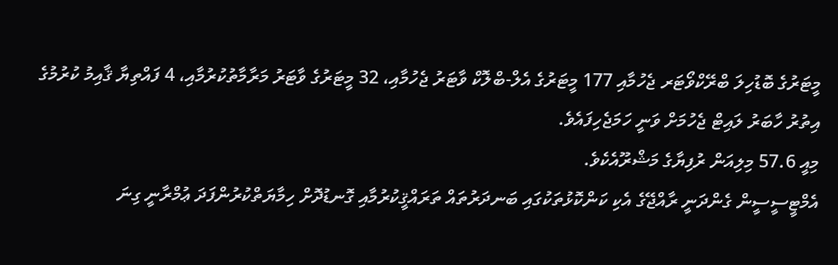މީޓަރުގެ ބޮޑުހިލަ ބްރޭކްވޯޓަރ ޖެހުމާއި 177 މީޓަރުގެ އެލް-ބްލޮކް ވާޓަރު ޖެހުމާއި، 32 މީޓަރުގެ ވާޓަރު މަރާމާތުކުރުމާއި، 4 ފައްތިޔާ ޤާއިމު ކުރުމުގެ އިތުރު ހާބަރު ލައިޓް ޖެހުމަށް ވަނީ ހަމަޖެހިފައެވެ.
މިއީ 57.6 މިލިއަން ރުފިޔާގެ މަޝްރޫއެކެވެ.
އެމްޓީސީސީން ގެންދަނީ ރާއްޖޭގެ އެކި ކަންކޮޅުތަކުގައި ބަނދަރުތައް ތަރައްޤީކުރުމާއި ގޮނޑުދޮށް ހިމާޔަތްކުރުންފަދަ ޢުމްރާނީ ގިނަ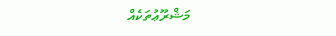މަޝްރޫޢުތަކެއް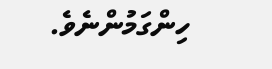ހިންގަމުންނެވެ.